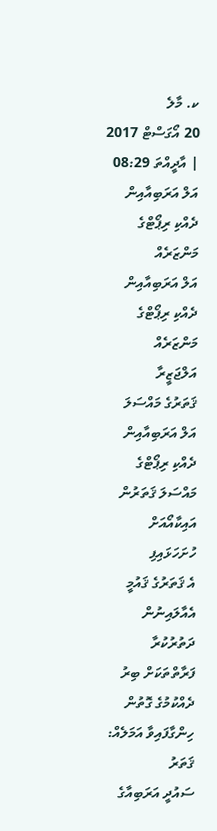ކ. މާލެ
20 އޯގަސްޓް 2017 | އާދީއްތަ 08:29
އަލް އަރަބިއާއިން ދެއްކި ރިޕޯޓްގެ މަންޒަރެއް
އަލް އަރަބިއާއިން ދެއްކި ރިޕޯޓްގެ މަންޒަރެއް
އަލްޖަޒީރާ
ޤަތަރުގެ މައްސަލަ
އަލް އަރަބިއާއިން ދެއްކި ރިޕޯޓްގެ މައްސަލަ ޤަތަރުން އައިކާއޯއަށް ހުށަހަޅައިފި
އެ ޤަތަރުގެ ޤައުމީ އެއާލައިނުން ދަތުރުކުރާ ފަރާތްތަކަށް ބިރު ދެއްކުމުގެ ގޮތުން ހިންގާފައިވާ އަމަލެއް: ޤަތަރު
ސައުދީ އަރަބިއާގެ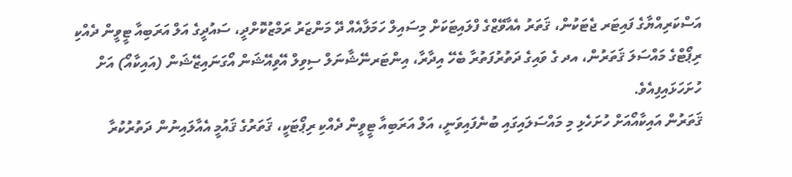އަސްކަރިއްޔާގެ ފައިޓަރ ޖެޓަކުން، ޤަތަރު އެއާވޭޒްގެ ފްލައިޓަކަށް މިސައިލް ހަމަލާއެއް ދޭ މަންޒަރު ރަމްޒުކޮށްދީ، ސައުދީގެ އަލް އަރަބިއާ ޓީވީން ދެއްކި ރިޕޯޓްގެ މައްސަލަ ޤަތަރުން، އދ ގެ ވައިގެ ދަތުރުފަތުރާ ބެހޭ އިދާރާ، އިންޓަރނޭޝާނަލް ސިވިލް އޭވިއޭޝަން އޯގަނައިޒޭޝަން (އައިކާއޯ) އަށް ހުށަހަޅައިފިއެވެ.
ޤަތަރުން އައިކާއޯއަށް ހުށަހެޅި މި މައްސަލައިގައި ބުނެފައިވަނީ، އަލް އަރަބިއާ ޓީވީން ދެއްކި ރިޕޯޓަކީ، ޤަތަރުގެ ޤައުމީ އެއާލައިނުން ދަތުރުކުރާ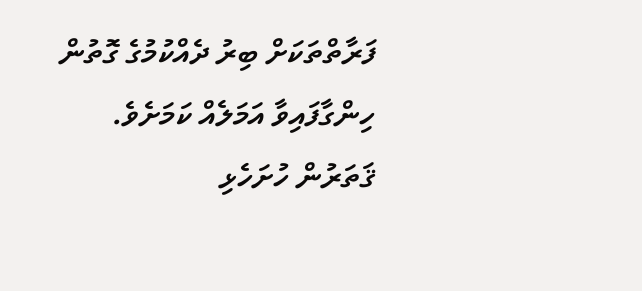ފަރާތްތަކަށް ބިރު ދެއްކުމުގެ ގޮތުން ހިންގާފައިވާ އަމަލެއް ކަމަށެވެ.
ޤަތަރުން ހުށަހެޅި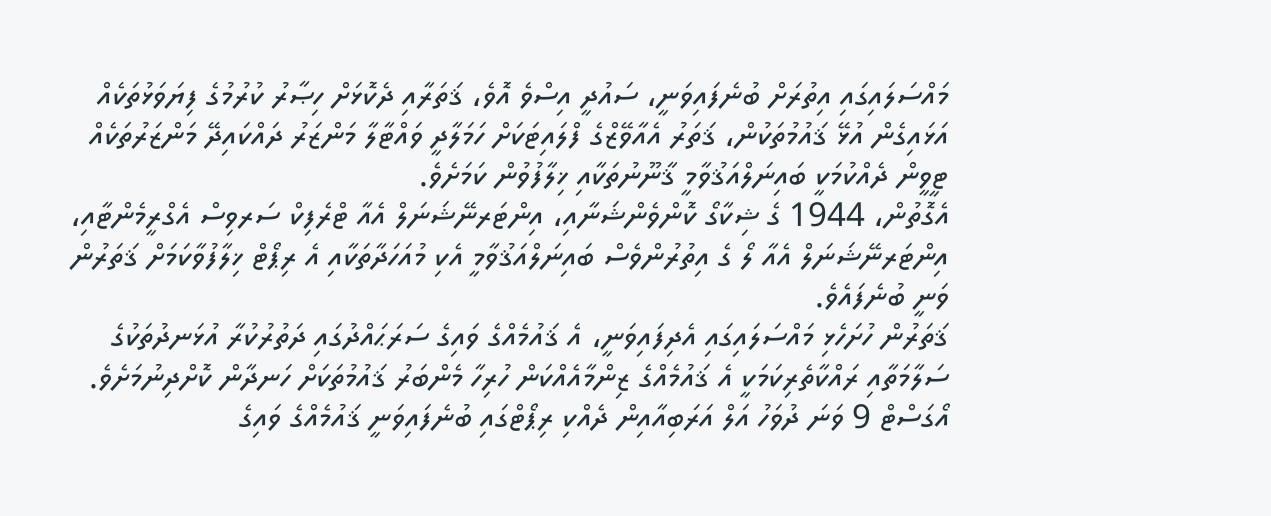މައްސަލައިގައި އިތުރަށް ބުނެފައިވަނީ، ސައުދީ އިސްވެ އޮވެ، ޤަތަރާއި ދެކޮޅަށް ހިޞާރު ކުރުމުގެ ފިޔަވަޅުތަކެއް އަޅައިގެން އުޅޭ ޤައުމުތަކުން، ޤަތަރު އެއާވޭޒްގެ ފްލައިޓަކަށް ހަމަލާދީ ވައްޓާލާ މަންޒަރު ދައްކައިދޭ މަންޒަރުތަކެއް ޓީވީން ދެއްކުމަކީ ބައިނަލްއަޤުވާމީ ޤާނޫނުތަކާއި ޚިލާފުވުން ކަމަށެވެ.
އެގޮތުން، 1944 ގެ ޝިކާގޯ ކޮންވެންޝަނާއި، އިންޓަރނޭޝަނަލް އެއާ ޓްރެފިކް ސަރވިސް އެގްރީމެންޓާއި، އިންޓަރނޭޝަނަލް އެއާ ލޯ ގެ އިތުރުންވެސް ބައިނަލްއަޤުވާމީ އެކި މުއަހަދާތަކާއި އެ ރިޕޯޓް ޚިލާފުވާކަމަށް ޤަތަރުން ވަނީ ބުނެފައެވެ.
ޤަތަރުން ހުށަހެޅި މައްސަލައިގައި އެދިފައިވަނީ، އެ ޤައުމެއްގެ ވައިގެ ސަރަޙައްދުގައި ދަތުރުކުރާ އުޅަނދުތަކުގެ ސަލާމަތާއި ރައްކާތެރިކަމަކީ އެ ޤައުމެއްގެ ޒިންމާއެއްކަން ހުރިހާ މެންބަރު ޤައުމުތަކަށް ހަނދާން ކޮށްދިނުމަށެވެ.
އޯގަސްޓް 9 ވަނަ ދުވަހު އަލް އަރަބިއާއިން ދެއްކި ރިޕޯޓްގައި ބުނެފައިވަނީ ޤައުމެއްގެ ވައިގެ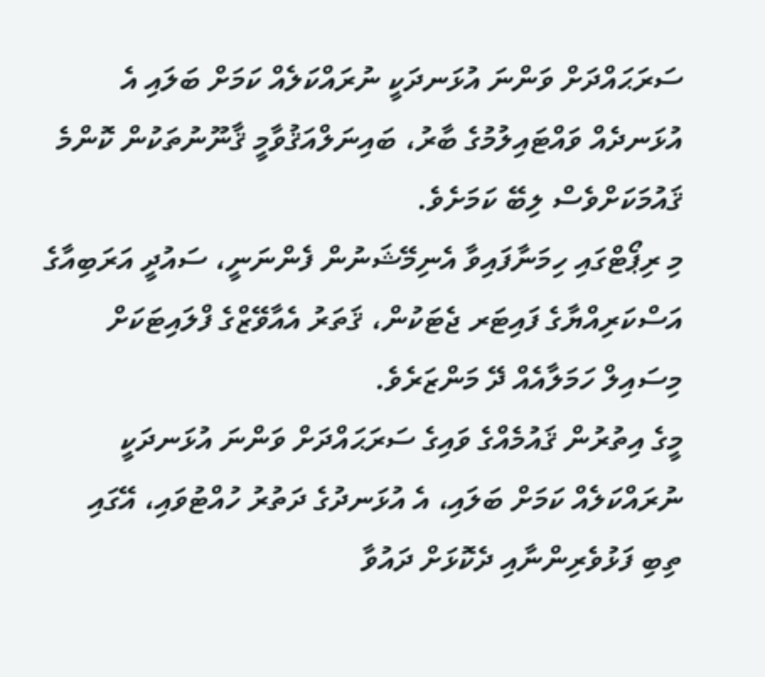ސަރަޙައްދަށް ވަންނަ އުޅަނދަކީ ނުރައްކަލެއް ކަމަށް ބަލައި އެ އުޅަނދެއް ވައްޓައިލުމުގެ ބާރު، ބައިނަލްއަޤުވާމީ ޤާނޫނުތަކުން ކޮންމެ ޤައުމަކަށްވެސް ލިބޭ ކަމަށެވެ.
މި ރިޕޯޓްގައި ހިމަނާފައިވާ އެނިމޭޝަނުން ފެންނަނީ، ސައުދީ އަރަބިއާގެ އަސްކަރިއްޔާގެ ފައިޓަރ ޖެޓަކުން، ޤަތަރު އެއާވޭޒްގެ ފްލައިޓަކަށް މިސައިލް ހަމަލާއެއް ދޭ މަންޒަރެވެ.
މީގެ އިތުރުން ޤައުމެއްގެ ވައިގެ ސަރަޙައްދަށް ވަންނަ އުޅަނދަކީ ނުރައްކަލެއް ކަމަށް ބަލައި، އެ އުޅަނދުގެ ދަތުރު ހުއްޓުވައި، އޭގައި ތިބި ފަޅުވެރިންނާއި ދެކޮޅަށް ދައުވާ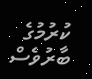ކުރުމުގެ ބާރުވެސް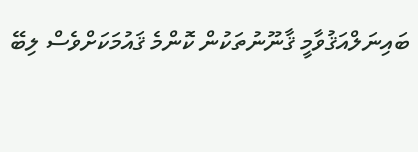ބައިނަލްއަޤުވާމީ ޤާނޫނުތަކުން ކޮންމެ ޤައުމަކަށްވެސް ލިބޭ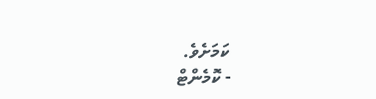ކަމަށެވެ.
- ކޮމެންޓް